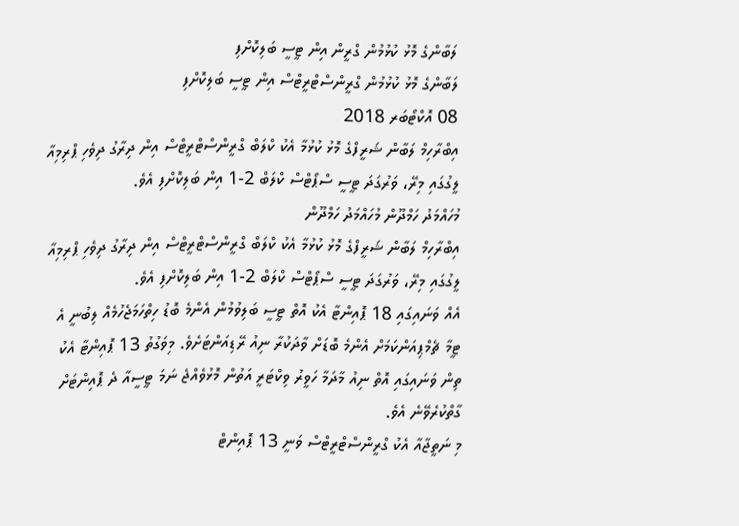ލަބާންގެ މޮޅު ކުޅުމުން ގްރީން އިން ޓީސީ ބަލިކޮށްފި
ލަބާންގެ މޮޅު ކުޅުމުން ގްރީންސްޓްރީޓްސް އިން ޓީސީ ބަލިކޮށްފި
08 އޮކްޓޯބަރ 2018
އިބްރާހިމް ލަބާން ޝަރީފްގެ މޮޅު ކުޅުމާ އެކު ކްލަބް ގްރީންސްޓްރީޓްސް އިން ދިރާގު ދިވެހި ޕްރިމިއާ ލީގުގައި މިރޭ، ވަރުގަދަ ޓީސީ ސްޕޯޓްސް ކްލަބް 2-1 އިން ބަލިކޮށްފި އެވެ.
މުހައްމަދު ހަމްދޫން މުހައްމަދު ހަމްދޫން
އިބްރާހިމް ލަބާން ޝަރީފްގެ މޮޅު ކުޅުމާ އެކު ކްލަބް ގްރީންސްޓްރީޓްސް އިން ދިރާގު ދިވެހި ޕްރިމިއާ ލީގުގައި މިރޭ، ވަރުގަދަ ޓީސީ ސްޕޯޓްސް ކްލަބް 2-1 އިން ބަލިކޮށްފި އެވެ.
އެއް ވަނައިގައި 18 ޕޮއިންޓާ އެކު އޮތް ޓީސީ ބަލިވުމުން އެންމެ ބޮޑު ހިތްހަމަޖެހުމެއް ލިބުނީ އެ ޓީމާ ޗެމްޕިއަންކަމަށް އެންމެ ބޮޑަށް ވާދަކުރާ ނިއު ރޭޑިއަންޓަށެވެ. މިވަގުތު 13 ޕޮއިންޓާ އެކު ތިން ވަނައިގައި އޮތް ނިއު މާދަމާ ހަވީރު ވިކްޓަރީ އަތުން މޮޅުވެއްޖެ ނަމަ ޓީސީއާ ދެ ޕޮއިންޓަށް ގާތްކުރެވޭނެ އެވެ.
މި ނަތީޖާއާ އެކު ގްރީންސްޓްރީޓްސް ވަނީ 13 ޕޮއިންޓް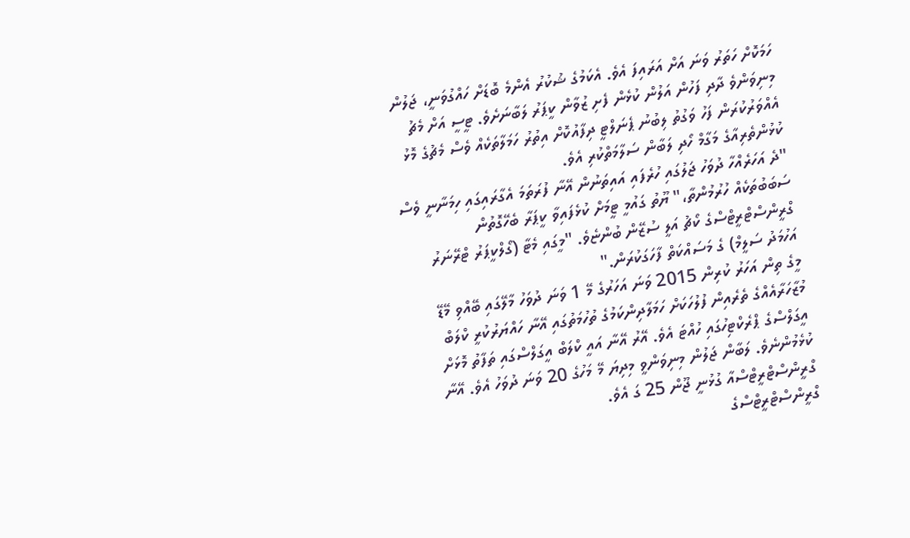ހަމަކޮށް ހަތަރު ވަނަ އަށް އަރައިފަ އެވެ. އެކަމުގެ ޝުކުރު އެންމެ ބޮޑަށް ހައްގުވަނީ، ޖަލުން މިނިވަންވެ ދާދި ފަހުން އަލުން ކުޅެން ފެށި ޒުވާން ކީޕަރު ލަބާނަށެވެ. ޓީސީ އަށް މެޗު އެއްވަރުކުރަން ފަހު ވަގުތު ލިބުނު ޕެނަލްޓީ ދިފާއުކޮށް އިތުރު ހަމަލާތަކެއް ވެސް މެޗުގެ މޮޅު ކުޅުންތެރިއާގެ މަގާމް ހޯދި ލަބާން ސަލާމަތްކުރި އެވެ.
"ދެ އަހަރެއްހާ ދުވަހު ޖަލުގައި ހުރެފައި އައިތަނުން އޭނާ ފުރަތަމަ އެގާރައިގައި ހިމަނާނީ ވެސް ސަބަބުތަކެއް ހުރުމުންތާ،" ޔޫތު ގައުމީ ޓީމަށް ކުޅެފައިވާ ކީޕަރާ ބެހޭގޮތުން ގްރީންސްޓްރީޓްސްގެ ކޯޗު އަލީ ސުޒޭން ބުންޏެވެ. "މީގައި މެޓާ (ގޯލްކީޕަރު ޓްރޭނަރު އަހުމަދު ސަލީމް) ގެ މަސައްކަތް ފާހަގަކުރަން."
މީގެ ތިން އަހަރު ކުރިން 2015 ވަނަ އަހަރުގެ މޭ 1 ވަނަ ދުވަހު މާލޭގައި ބޭއްވި މޭޑޭ މުޒާހަރާއެއްގެ ތެރެއިން ފުލުހަކަށް ހަމަލާދިންކަމުގެ ތުހުމަތުގައި އޭނާ ހައްޔަރުކުރީ ކްލަބް އީގަލްސްގެ ޕްރެކްޓިހުގައި ހުއްޓަ އެވެ. އޭރު އޭނާ އައީ ކްލަބް އީގަލްސްގައި ތަފާތު މޮޅަށް ކުޅެމުންނެވެ. ލަބާން ޖަލުން މިނިވަންވީ މިދިޔަ މޭ މަހުގެ 20 ވަނަ ދުވަހު އެވެ. އޭނާ ގްރީންސްޓްރީޓްސްއާ ގުޅުނީ ޖޫން 25 ގަ އެވެ.
ގްރީންސްޓްރީޓްސްގެ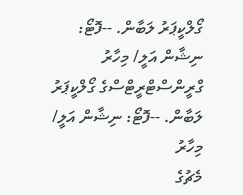ގޯލްކީޕަރު ލަބާން. --ފޮޓޯ: ނިޝާން އަލީ/ މިހާރު
ގްރީންސްޓްރީޓްސްގެ ގޯލްކީޕަރު ލަބާން. --ފޮޓޯ: ނިޝާން އަލީ/ މިހާރު
މެޗުގެ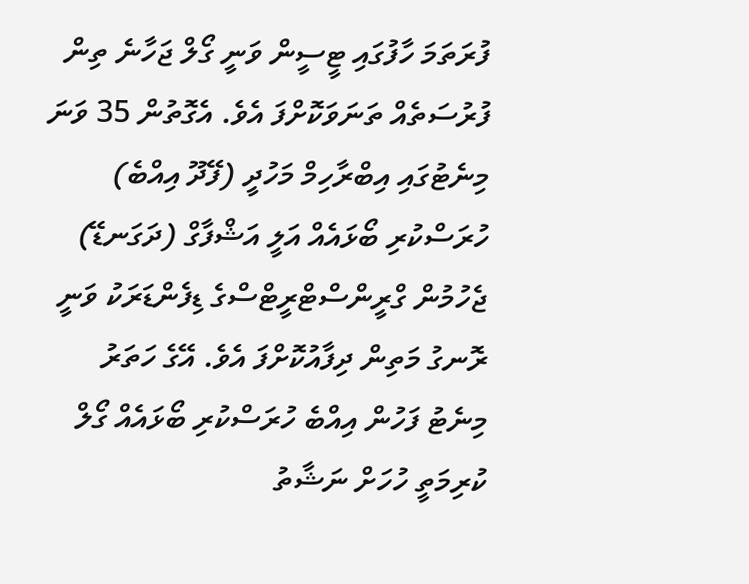ފުރަތަމަ ހާފުގައި ޓީސީން ވަނީ ގޯލް ޖަހާނެ ތިން ފުރުސަތެއް ތަނަވަކޮށްފަ އެވެ. އެގޮތުން 35 ވަނަ މިނެޓުގައި އިބްރާހިމް މަހުދީ (ފޭދޫ އިއްބެ) ހުރަސްކުރި ބޯޅައެއް އަލީ އަޝްފާގް (ދަގަނޑޭ) ޖެހުމުން ގްރީންސްޓްރީޓްސްގެ ޑިފެންޑަރަކު ވަނީ ރޮނގު މަތިން ދިފާއުކޮށްފަ އެވެ. އޭގެ ހަތަރު މިނެޓު ފަހުން އިއްބެ ހުރަސްކުރި ބޯޅައެއް ގޯލް ކުރިމަތީ ހުހަށް ނަޝާތު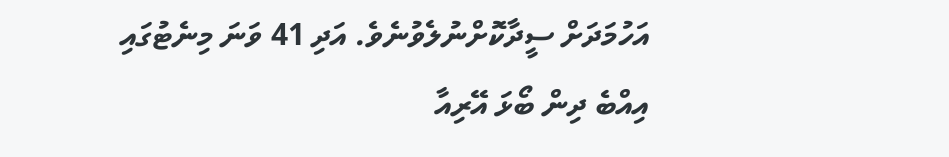އަހުމަދަށް ސީދާކޮށްނުލެވުނެވެ. އަދި 41 ވަނަ މިނެޓުގައި އިއްބެ ދިން ބޯޅަ އޭރިއާ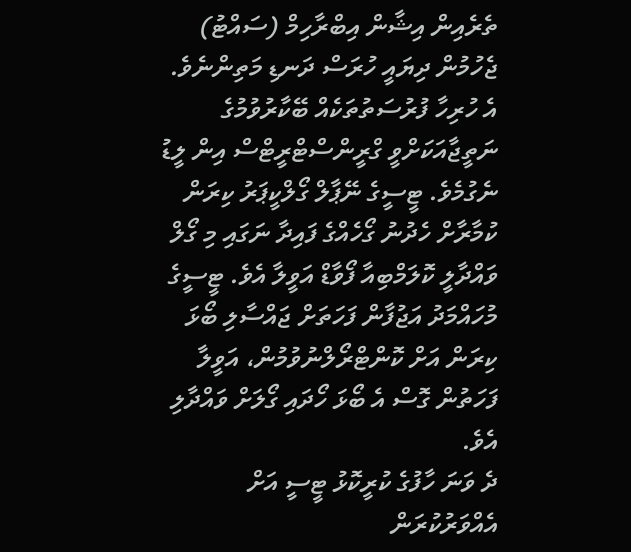ތެރެއިން އިޝާން އިބްރާހިމް (ސައްޓު) ޖެހުމުން ދިޔައީ ހުރަސް ދަނޑި މަތިންނެވެ.
އެ ހުރިހާ ފުރުސަތުތަކެއް ބޭކާރުވުމުގެ ނަތީޖާއަކަށްވީ ގްރީންސްޓްރީޓްސް އިން ލީޑު ނެގުމެވެ. ޓީސީގެ ނޭޕާލް ގޯލްކީޕަރު ކިރަން ކުމާރާށް ހެދުނު ގޯހެއްގެ ފައިދާ ނަގައި މި ގޯލް ވައްދާލީ ކޮލަމްބިއާ ފޯވާޑް އަވީލާ އެވެ. ޓީސީގެ މުހައްމަދު އަޖުފާން ފަހަތަށް ޖައްސާލި ބޯޅަ ކިރަން އަށް ކޮންޓްރޯލްނުވުމުން، އަވީލާ ފަހަތުން ގޮސް އެ ބޯޅަ ހޯދައި ގޯލަށް ވައްދާލި އެވެ.
ދެ ވަނަ ހާފުގެ ކުރީކޮޅު ޓީސީ އަށް އެއްވަރުކުރަން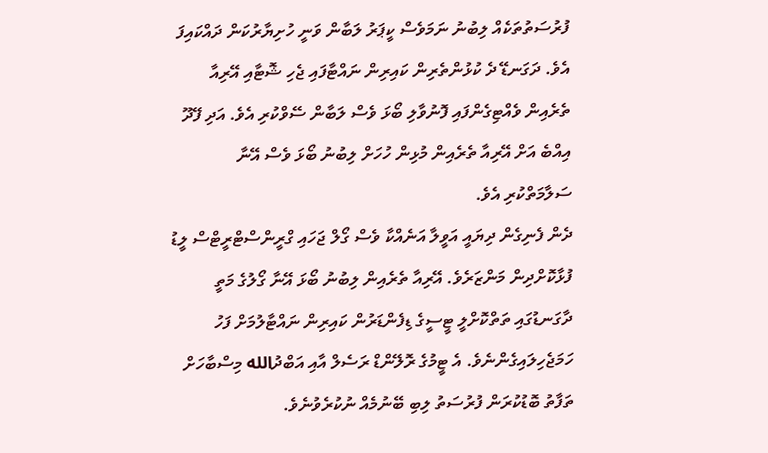ފުރުސަތުތަކެއް ލިބުނު ނަމަވެސް ކީޕަރު ލަބާން ވަނީ ހުށިޔާރުކަން ދައްކައިފަ އެވެ. ދަގަނޑޭ ދެ ކުޅުންތެރިން ކައިރިން ނައްޓާފައި ޖެހި ޝޮޓާއި އޭރިއާ ތެރެއިން ވެއްޓިގެންފައި ފޮނުވާލި ބޯޅަ ވެސް ލަބާން ސޭވްކުރި އެވެ. އަދި ފޭދޫ އިއްބެ އަށް އޭރިއާ ތެރެއިން މުޅިން ހުހަށް ލިބުނު ބޯޅަ ވެސް އޭނާ ސަލާމަތްކުރި އެވެ.
ދެން ފެނިގެން ދިޔައީ އަވީލާ އަނެއްކާ ވެސް ގޯލް ޖަހައި ގްރީންސްޓްރީޓްސް ލީޑު ފުޅާކޮށްދިން މަންޒަރެވެ. އޭރިއާ ތެރެއިން ލިބުނު ބޯޅަ އޭނާ ގޯލުގެ މަތީ ދާގަނޑުގައި ތަތްކޮށްލީ ޓީސީގެ ޑިފެންޑަރުން ކައިރިން ނައްޓާލުމަށް ފަހު ހަމަޖެހިލައިގެންނެވެ. އެ ޓީމުގެ ރޮލޭންޑް ރަސެލް އާއި އަބްދުالله މިސްބާހަށް ތަފާތު ބޮޑުކުރަން ފުރުސަތު ލިބި ބޭނުމެއް ނުކުރެވުނެވެ.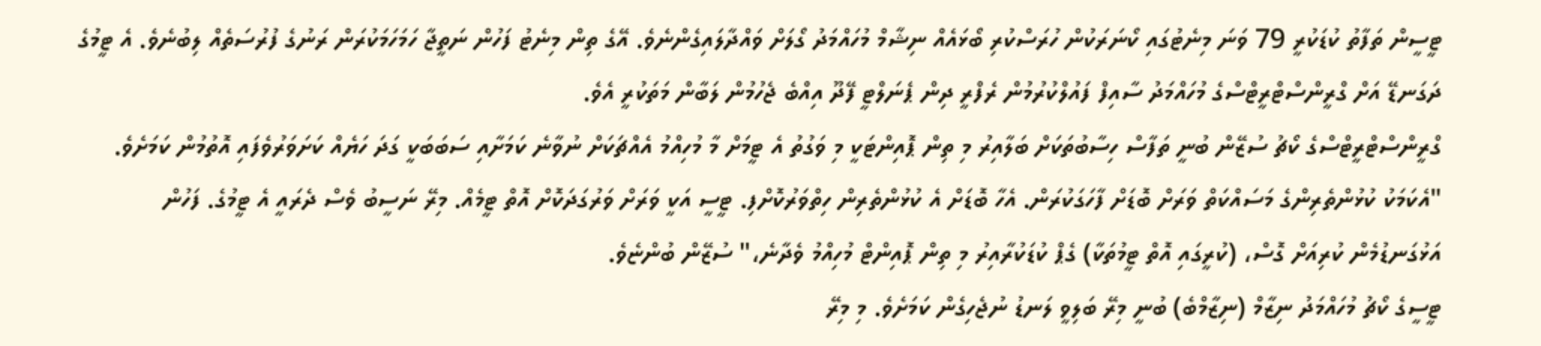ޓީސީން ތަފާތު ކުޑަކުރީ 79 ވަނަ މިނެޓުގައި ކޯނަރަކުން ހުރަސްކުރި ބޯޅައެއް ނިޝާމް މުހައްމަދު ގޯލަށް ވައްދާލައިގެންނެވެ. އޭގެ ތިން މިނެޓު ފަހުން ނަތީޖާ ހަމަހަމަކުރަން ރަނުގެ ފުރުސަތެއް ލިބުނެވެ. އެ ޓީމުގެ ދަގަނޑޭ އަށް ގްރީންސްޓްރީޓްސްގެ މުހައްމަދު ސާއިފް ފައުލްކުރުމުން ރެފްރީ ދިން ޕެނަލްޓީ ފޭދޫ އިއްބެ ޖެހުމުން ލަބާން މަތަކުރީ އެވެ.
ގްރީންސްޓްރީޓްސްގެ ކޯޗު ސުޒޭން ބުނީ ތަފާސް ހިސާބުތަކަށް ބަލާއިރު މި ތިން ޕޮއިންޓަކީ މި ވަގުތު އެ ޓީމަށް މާ މުހިއްމު އެއްޗަކަށް ނުވާނެ ކަމަށާއި ސަބަބަކީ ގަދަ ހަޔެއް ކަށަވަރުވެފައި އޮތުމުން ކަމަށެވެ.
"އެކަމަކު ކުޅުންތެރިންގެ މަސައްކަތް ވަރަށް ބޮޑަށް ފާހަގަކުރަން. އެހާ ބޮޑަށް އެ ކުޅުންތެރިން ހިތްވަރުކޮށްފި. ޓީސީ އަކީ ވަރަށް ވަރުގަދަކޮށް އޮތް ޓީމެއް. މިރޭ ނަސީބު ވެސް ދެރައީ އެ ޓީމުގެ. ފަހުން އަޅުގަނޑުމެން ކުރިއަށް ގޮސް، (ކުރީގައި އޮތް ޓީމުތަކާ) ގެޕް ކުޑަކުރާއިރު މި ތިން ޕޮއިންޓް މުހިއްމު ވެދާނެ،" ސުޒޭން ބުންޏެވެ.
ޓީސީގެ ކޯޗު މުހައްމަދު ނިޒާމް (ނިޒާމްބެ) ބުނީ މިރޭ ބަލިވީ ލަނޑު ނުޖެހިގެން ކަމަށެވެ. މި މިރޭ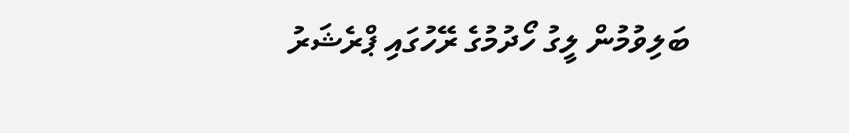ބަލިވުމުން ލީގު ހޯދުމުގެ ރޭހުގައި ޕްރެޝަރު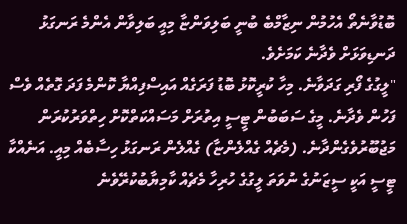ބޮޑުވާނެތޯ އެހުމުން ނިޒާމްބެ ބުނީ ބަލިވަންޏާ މިއީ ބަލިވާން އެންމެ ރަނގަޅު ދަނޑިވަޅަށް ވެދާނެ ކަމަށެވެ.
"ލީގުގެ ފޯރި ގަދަވާނެ. މިހާ ކުރީކޮޅު ބޮޑު ފަރަގެއް އައިސްފިއްޔާ ކޮންމެ ފަދަ ގޮތެއް ވެސް ފަހުން ވެދާނެ. މީގެ ސަބަބުން ޓީސީ އިތުރަށް މަސައްކަތްކޮށް ހިތްވަރުކުރަން މަޖުބޫރުވެގެންދާނެ. (މެޗެއް ގެއްލެންޏާ) ގެއްލެން ރަނގަޅު ހިސާބެއް މިއީ. އަނެއްކާ ޓީސީ އަކީ ސީޒަނުގެ ނުވަތަ ލީގުގެ ހުރިހާ މެޗެއް ކާމިޔާބުކުރޭވެނެ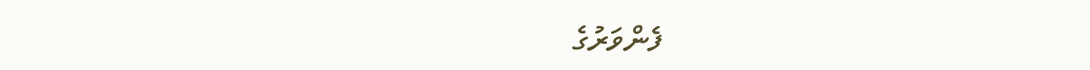ފެންވަރުގެ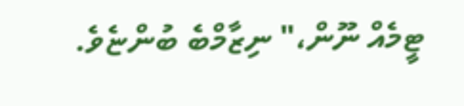ޓީމެއް ނޫން،" ނިޒާމްބެ ބުންޏެވެ.